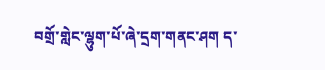བགྲོ་གླེང་ལྷུག་པོ་ཞེ་དྲག་གནང་ཤག ད་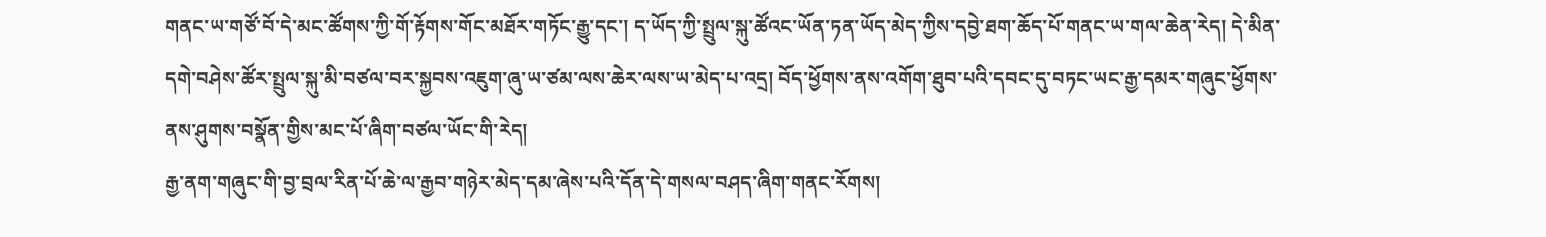གནང་ཡ་གཙོ་བོ་དེ་མང་ཚོགས་ཀྱི་གོ་རྟོགས་གོང་མཐོར་གཏོང་རྒྱུ་དང་། ད་ཡོད་ཀྱི་སྤྲུལ་སྐུ་ཚོའང་ཡོན་ཏན་ཡོད་མེད་ཀྱིས་དབྱེ་ཐག་ཆོད་པོ་གནང་ཡ་གལ་ཆེན་རེད། དེ་མིན་དགེ་བཤེས་ཚོར་སྤྲུལ་སྐུ་མི་བཙལ་བར་སྐྱབས་འཇུག་ཞུ་ཡ་ཙམ་ལས་ཆེར་ལས་ཡ་མེད་པ་འདྲ། བོད་ཕྱོགས་ནས་འགོག་ཐུབ་པའི་དབང་དུ་བཏང་ཡང་རྒྱ་དམར་གཞུང་ཕྱོགས་ནས་ཤུགས་བསྣོན་གྱིས་མང་པོ་ཞིག་བཙལ་ཡོང་གི་རེད།
རྒྱ་ནག་གཞུང་གི་བྱ་བྲལ་རིན་པོ་ཆེ་ལ་རྒྱབ་གཉེར་མེད་དམ་ཞེས་པའི་དོན་དེ་གསལ་བཤད་ཞིག་གནང་རོགས།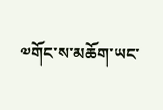༧གོང་ས་མཆོག་ཡང་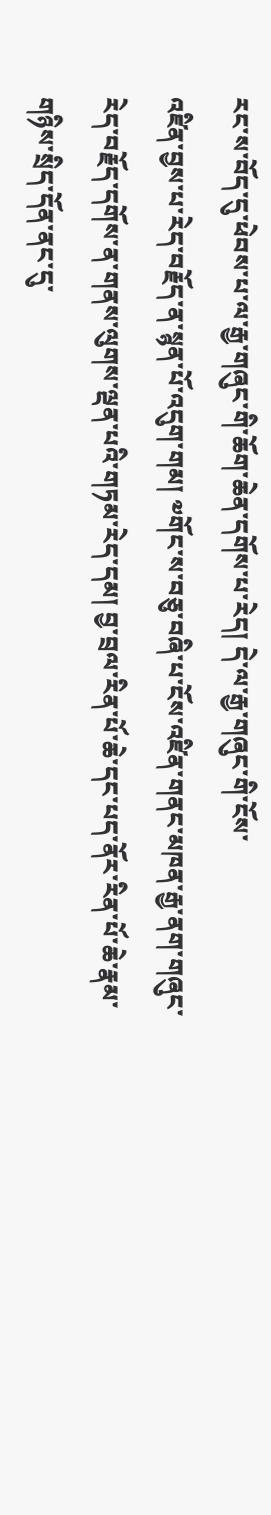རང་ས་བོད་དུ་ཕེབས་པ་ལ་རྒྱ་གཞུང་གི་ཆོག་ཆེན་དགོས་པ་རེད། དེ་ལ་རྒྱ་གཞུང་གི་ངོས་
འཛིན་བྱས་པ་རེད་བརྗོད་ན་སྙན་པོ་འདུག་གམ། ༧གོང་ས་བཅུ་བཞི་པ་ངོས་འཛིན་གནང་མཁན་རྒྱ་ནག་གཞུང་
རེད་བརྗོད་དགོས་ན་གནས་ལུགས་ལྡན་པའི་གཏམ་རེད་དམ། བྱ་བྲལ་རིན་པོ་ཆེ་དང་པད་ནོར་རིན་པོ་ཆེ་རྣམ་
གཉིས་སྲིད་དོན་ནང་དུ་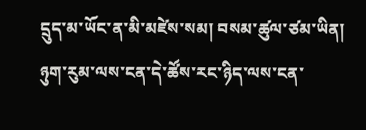དྲུད་མ་ཡོང་ན་མི་མཛེས་སམ། བསམ་ཚུལ་ཙམ་ཡིན།
ཉུག་རུམ་ལས་ངན་དེ་ཚོས་རང་ཉིད་ལས་ངན་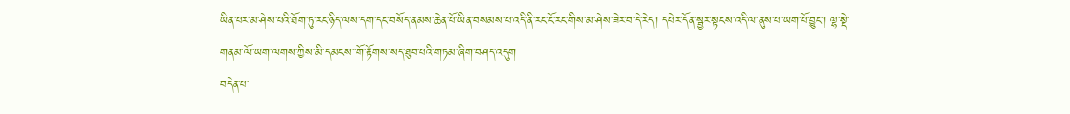ཡིན་པར་མ་ཤེས་པའི་ཐོག་ཏུ་རང་ཉིད་ལས་དག་དང་བསོད་ནམས་ཆེན་པོ་ཡིན་བསམས་པ་འདི་ནི་རང་ངོ་རང་གིས་མ་ཤེས་ཟེར་བ་དེ་རེད། དཔེར་དོན་སྦྱར་སྟངས་འདི་ལ་ནུས་པ་ཡག་པོ་བྱུང་། ལྷ་སྡེ་གནམ་ལོ་ཡག་ལགས་ཀྱིས་མི་དམངས་་གོ་རྟོགས་སད་ཐུབ་པའི་གཏམ་ཞིག་བཤད་འདུག
བདེན་པ་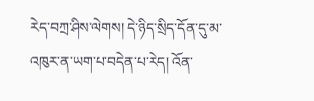རེད་བཀྲ་ཤིས་ལེགས། དེ་ཉིད་སྲིད་དོན་དུ་མ་འཁུར་ན་ཡག་པ་བདེན་པ་རེད། འོན་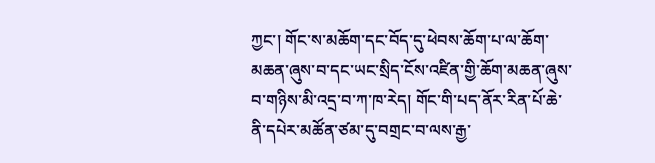ཀྱང་། གོང་ས་མཆོག་དང་བོད་དུ་ཕེབས་ཆོག་པ་ལ་ཆོག་མཆན་ཞུས་བ་དང་ཡང་སྲིད་ངོས་འཛིན་གྱི་ཆོག་མཆན་ཞུས་བ་གཉིས་མི་འདྲ་བ་ཀ་ཁ་རེད། གོང་གི་པད་ནོར་རིན་པོ་ཆེ་ནི་དཔེར་མཚོན་ཙམ་དུ་བགྲང་བ་ལས་རྒྱ་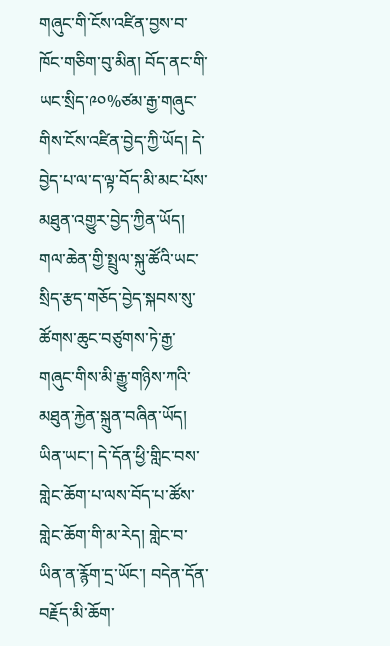གཞུང་གི་ངོས་འཛིན་བྱས་བ་ཁོང་གཅིག་བུ་མིན། བོད་ནང་གི་ཡང་སྲིད་༩༠%ཙམ་རྒྱ་གཞུང་གིས་ངོས་འཛིན་བྱེད་ཀྱི་ཡོད། དེ་བྱེད་པ་ལ་ད་ལྟ་བོད་མི་མང་པོས་མཐུན་འགྱུར་བྱེད་ཀྱིན་ཡོད།
གལ་ཆེན་གྱི་སྤྲུལ་སྐུ་ཚོའི་ཡང་སྲིད་རྩད་གཅོད་བྱེད་སྐབས་སུ་ཚོགས་ཆུང་བཙུགས་ཏེ་རྒྱ་གཞུང་གིས་མི་རྒྱུ་གཉིས་ཀའི་མཐུན་རྐྱེན་སྐྲུན་བཞིན་ཡོད། ཡིན་ཡང་། དེ་དོན་ཕྱི་གླིང་བས་གླེང་ཆོག་པ་ལས་བོད་པ་ཚོས་གླེང་ཆོག་གི་མ་རེད། གླེང་བ་ཡིན་ན་རྙོག་དྲ་ཡོང་། བདེན་དོན་བརྗོད་མི་ཆོག་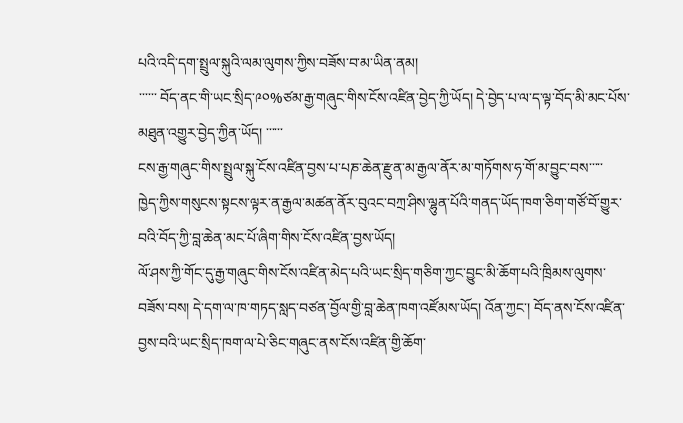པའི་འདི་དག་སྤྲུལ་སྐུའི་ལམ་ལུགས་ཀྱིས་བཟོས་བ་མ་ཡིན་ནམ།
་་་་་་ བོད་ནང་གི་ཡང་སྲིད་༩༠%ཙམ་རྒྱ་གཞུང་གིས་ངོས་འཛིན་བྱེད་ཀྱི་ཡོད། དེ་བྱེད་པ་ལ་ད་ལྟ་བོད་མི་མང་པོས་མཐུན་འགྱུར་བྱེད་ཀྱིན་ཡོད། ་་་་་་
ངས་རྒྱ་གཞུང་གིས་སྤྲུལ་སྐུ་ངོས་འཛིན་བྱས་པ་པཎ་ཆེན་རྫུན་མ་རྒྱལ་ནོར་མ་གཏོགས་ཧ་གོ་མ་བྱུང་བས་་་་་
ཁྱེད་ཀྱིས་གསུངས་སྟངས་ལྟར་ན་རྒྱལ་མཚན་ནོར་བུའང་བཀྲ་ཤིས་ལྷུན་པོའི་གནད་ཡོད་ཁག་ཅིག་གཙོ་བོ་གྱུར་བའི་བོད་ཀྱི་བླ་ཆེན་མང་པོ་ཞིག་གིས་ངོས་འཛིན་བྱས་ཡོད།
ལོ་ཤས་ཀྱི་གོང་དུ་རྒྱ་གཞུང་གིས་ངོས་འཛིན་མེད་པའི་ཡང་སྲིད་གཅིག་ཀྱང་བྱུང་མི་ཆོག་པའི་ཁྲིམས་ལུགས་བཟོས་བས། དེ་དག་ལ་ཁ་གཏད་སླད་བཙན་བྱོལ་གྱི་བླ་ཆེན་ཁག་འཛོམས་ཡོད། འོན་ཀྱང་། བོད་ནས་ངོས་འཛིན་བྱས་བའི་ཡང་སྲིད་ཁག་ལ་པེ་ཅིང་གཞུང་ནས་ངོས་འཛིན་གྱི་ཆོག་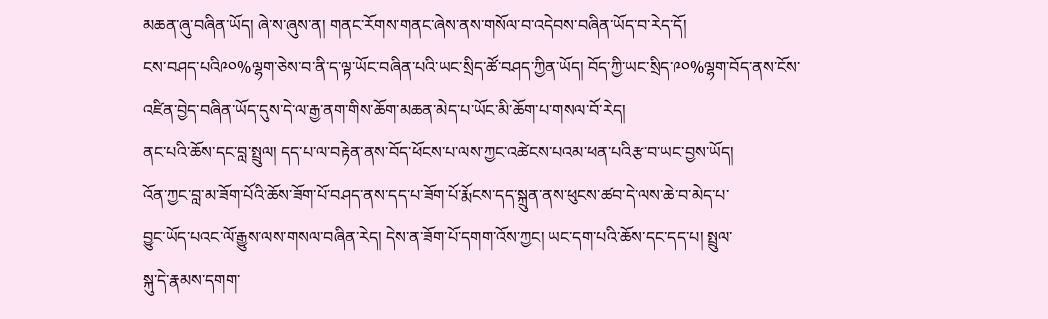མཆན་ཞུ་བཞིན་ཡོད། ཞེ་ས་ཞུས་ན། གནང་རོགས་གནང་ཞེས་ནས་གསོལ་བ་འདེབས་བཞིན་ཡོད་བ་རེད་དོ།
ངས་བཤད་པའི༩༠%ལྷག་ཅེས་བ་ནི་ད་ལྟ་ཡོང་བཞིན་པའི་ཡང་སྲིད་ཚོ་བཤད་ཀྱིན་ཡོད། བོད་ཀྱི་ཡང་སྲིད་༩༠%ལྷག་བོད་ནས་ངོས་འཛིན་བྱེད་བཞིན་ཡོད་དུས་དེ་ལ་རྒྱ་ནག་གིས་ཆོག་མཆན་མེད་པ་ཡོང་མི་ཆོག་པ་གསལ་བོ་རེད།
ནང་པའི་ཆོས་དང་བླ་སྤྲུལ། དད་པ་ལ་བརྟེན་ནས་བོད་ཕོངས་པ་ལས་ཀྱང་འཚེངས་པའམ་ཕན་པའིརྩ་བ་ཡང་བྱས་ཡོད།
འོན་ཀྱང་བླ་མ་ཟོག་པོའི་ཆོས་ཟོག་པོ་བཤད་ནས་དད་པ་ཟོག་པོ་རྨོངས་དད་སྐྲུན་ནས་ཕུངས་ཚབ་དེ་ལས་ཆེ་བ་མེད་པ་
བྱུང་ཡོད་པའང་ལོ་རྒྱུས་ལས་གསལ་བཞིན་རེད། དེས་ན་ཟོག་པོ་དགག་འོས་ཀྱང། ཡང་དག་པའི་ཆོས་དང་དད་པ། སྤྲུལ་
སྐུ་དེ་རྣམས་དགག་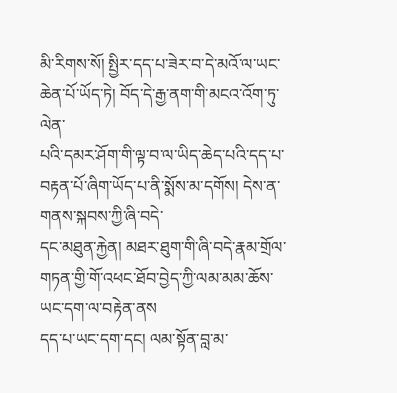མི་རིགས་སོ། སྤྱིར་དད་པ་ཟེར་བ་དེ་མའོ་ལ་ཡང་ཆེན་པོ་ཡོད་ཏེ། བོད་དེ་རྒྱ་ནག་གི་མངའ་འོག་ཏུ་ལེན་
པའི་དམར་ཤོག་གི་ལྟ་བ་ལ་ཡིད་ཆེད་པའི་དད་པ་བརྟན་པོ་ཞིག་ཡོད་པ་ནི་སྨོས་མ་དགོས། དེས་ན་གནས་སྐབས་ཀྱི་ཞི་བདེ་
དང་མཐུན་རྐྱེན། མཐར་ཐུག་གི་ཞི་བདེ་རྣམ་གྲོལ་གཏན་གྱི་གོ་འཕང་ཐོབ་བྱེད་ཀྱི་ལམ་མམ་ཆོས་ཡང་དག་ལ་བརྟེན་ནས
དད་པ་ཡང་དག་དང། ལམ་སྟོན་བླ་མ་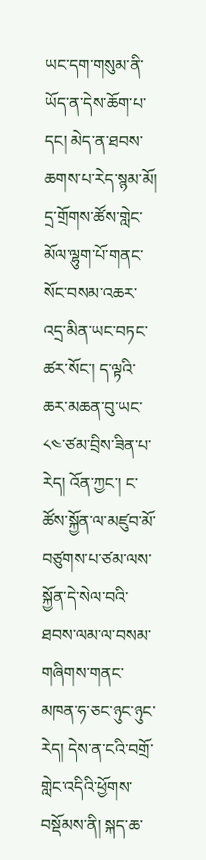ཡང་དག་གསུམ་ནི་ཡོད་ན་དེས་ཆོག་པ་དང། མེད་ན་ཐབས་ཆགས་པ་རེད་སྙམ་མོ།
དྲ་གྲོགས་ཚོས་གླེང་མོལ་ལྷུག་པོ་གནང་སོང་བསམ་འཆར་འདྲ་མིན་ཡང་བཏང་ཚར་སོང་། ད་ལྟའི་ཆར་མཆན་བུ་ཡང་༨༤་ཙམ་བྲིས་ཟིན་པ་རེད། འོན་ཀྱང་། ང་ཚོས་སྐྱོན་ལ་མཛུབ་མོ་བཙུགས་པ་ཙམ་ལས་སྐྱོན་དེ་སེལ་བའི་ཐབས་ལམ་ལ་བསམ་གཞིགས་གནང་མཁན་ཧ་ཅང་ཉུང་ཉུང་རེད། དེས་ན་ངའི་བགྲོ་གླེང་འདིའི་ཕྱོགས་བསྡོམས་ནི། སྐད་ཆ་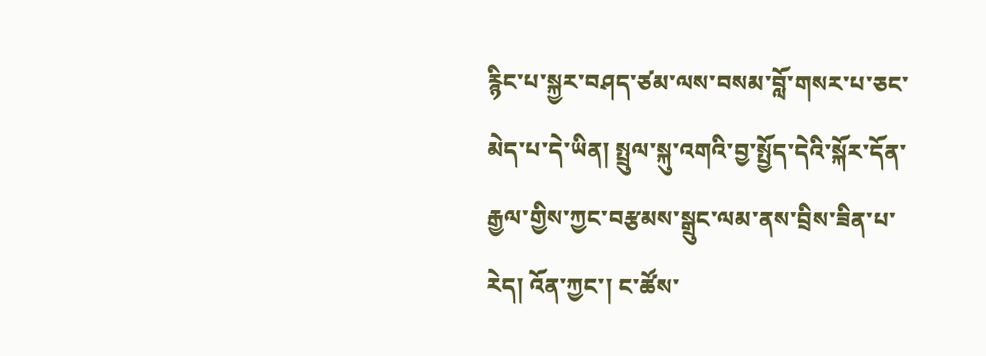རྙིང་པ་སྐྱར་བཤད་ཙམ་ལས་བསམ་བློ་གསར་པ་ཅང་མེད་པ་དེ་ཡིན། སྤྲུལ་སྐུ་འགའི་བྱ་སྤྱོད་དེའི་སྐོར་དོན་རྒྱལ་གྱིས་ཀྱང་བརྩམས་སྒྲུང་ལམ་ནས་བྲིས་ཟིན་པ་རེད། འོན་ཀྱང་། ང་ཚོས་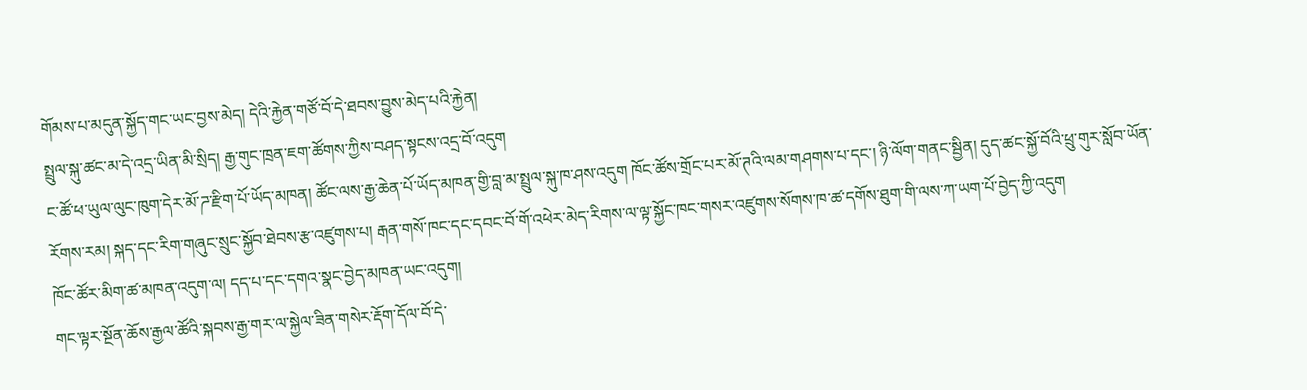གོམས་པ་མདུན་སྐྱོད་གང་ཡང་བྱས་མེད། དེའི་རྐྱེན་གཙོ་བོ་དེ་ཐབས་བྱུས་མེད་པའི་རྐྱེན།
སྤྲུལ་སྐུ་ཚང་མ་དེ་འདྲ་ཡིན་མི་སྲིད། རྒྱ་གུང་ཁྲན་ཇག་ཚོགས་ཀྱིས་བཤད་སྟངས་འདྲ་བོ་འདུག
ང་ཚོ་ཕ་ཡུལ་ལུང་ཁུག་དེར་མོ་ཌ་རྫིག་པོ་ཡོད་མཁན། ཚོང་ལས་རྒྱ་ཆེན་པོ་ཡོད་མཁན་གྱི་བླ་མ་སྤྲུལ་སྐུ་ཁ་ཤས་འདུག ཁོང་ཚོས་གྲོང་པར་མོ་ཊའི་ལམ་གཤགས་པ་དང་། ཉི་ལོག་གནང་སྦྱིན། དུད་ཚང་སྐྱོ་བོའི་ཕྲུ་གུར་སློབ་ཡོན་རོགས་རམ། སྐད་དང་རིག་གཞུང་སྲུང་སྐྱོབ་ཐེབས་རྩ་འཛུགས་པ། རྒན་གསོ་ཁང་དང་དབང་བོ་གོ་འཕེར་མེད་རིགས་ལ་ལྟ་སྐྱོང་ཁང་གསར་འཛུགས་སོགས་ཁ་ཚ་དགོས་ཐུག་གི་ལས་ཀ་ཡག་པོ་བྱེད་ཀྱི་འདུག
ཁོང་ཚོར་མིག་ཚ་མཁན་འདུག་ལ། དད་པ་དང་དགའ་སྣང་བྱེད་མཁན་ཡང་འདུག།
གང་ལྟར་སྔོན་ཆོས་རྒྱལ་ཚོའི་སྐབས་རྒྱ་གར་ལ་སྐྱེལ་ཟིན་གསེར་རྡོག་དོལ་བོ་དེ་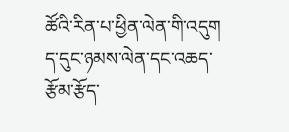ཚོའི་རིན་པ་ཕྱིན་ལེན་གི་འདུག
ད་དུང་ཉམས་ལེན་དང་འཆད་རྩོམ་རྩོད་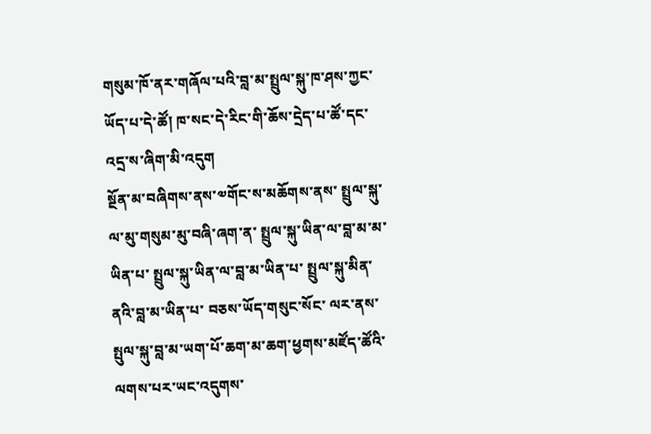གསུམ་ཁོ་ནར་གཞོལ་པའི་བླ་མ་སྤྲུལ་སྐུ་ཁ་ཤས་ཀྱང་ཡོད་པ་དེ་ཚོ། ཁ་སང་དེ་རིང་གི་ཆོས་དྲེད་པ་ཚོ་དང་འདྲ་ས་ཞིག་མི་འདུག
སྔོན་མ་བཞིགས་ནས་༧གོང་ས་མཆོགས་ནས་ སྤྲུལ་སྐུ་ལ་མུ་གསུམ་མུ་བཞི་ཞག་ན་ སྤྲུལ་སྐུ་ཡིན་ལ་བླ་མ་མ་ཡིན་པ་ སྤྲུལ་སྐུ་ཡིན་ལ་བླ་མ་ཡིན་པ་ སྤྲུལ་སྐུ་མིན་ནའི་བླ་མ་ཡིན་པ་ བཅས་ཡོད་གསུང་སོང་ ལར་ནས་སྤུལ་སྐུ་བླ་མ་ཡག་པོ་ཆག་མ་ཆག་ཕྱགས་མཛོད་ཚོའི་ལགས་པར་ཡང་འདུགས་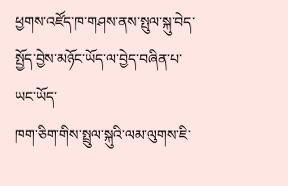ཕྱགས་འཛོད་ཁ་གཤས་ནས་སྤུལ་སྐུ་བེད་སྤྱོད་བྱེས་མཉོང་ཡོད་ལ་བྱེད་བཞིན་པ་ཡང་ཡོད་
ཁག་ཅིག་གིས་སྤྲུལ་སྐུའི་ལམ་ལུགས་ཇི་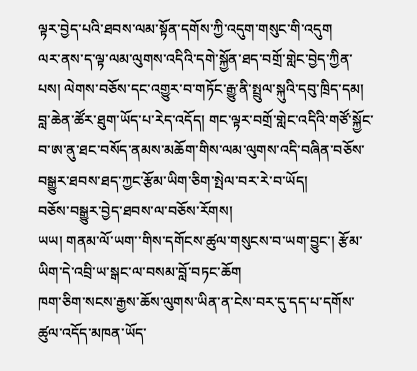ལྟར་བྱེད་པའི་ཐབས་ལམ་སྟོན་དགོས་ཀྱི་འདུག་གསུང་གི་འདུག
ལར་ནས་ད་ལྟ་ལམ་ལུགས་འདིའི་དགེ་སྐྱོན་ཐད་བགྲོ་གླེང་བྱེད་ཀྱིན་པས། ལེགས་བཅོས་དང་འགྱུར་བ་གཏོང་རྒྱུ་ནི་སྤྲུལ་སྐུའི་དབུ་ཁྲིད་དམ། བླ་ཆེན་ཚོར་ཐུག་ཡོད་པ་རེད་འདོད། གང་ལྟར་བགྲོ་གླེང་འདིའི་གཙོ་སྐྱོང་བ་ཨ་ནུ་ཐང་བསོད་ནམས་མཆོག་གིས་ལམ་ལུགས་འདི་བཞིན་བཅོས་བསྒྱུར་ཐབས་ཐད་ཀྱང་རྩོམ་ཡིག་ཅིག་སྤེལ་བར་རེ་བ་ཡོད།
བཅོས་བསྒྱུར་བྱེད་ཐབས་ལ་བཅོས་རོགས།
ཡཡ། གནམ་ལོ་ཡག་་གིས་དགོངས་ཚུལ་གསུངས་བ་ཡག་བྱུང་། རྩོམ་ཡིག་དེ་འབྲི་ཡ་སྒང་ལ་བསམ་བློ་བཏང་ཆོག
ཁག་ཅིག་སངས་རྒྱས་ཆོས་ལུགས་ཡིན་ན་ངེས་བར་དུ་དད་པ་དགོས་ཚུལ་འདོད་མཁན་ཡོད་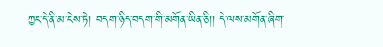ཀྱང་དེ་ནི་མ་ངེས་ཏེ། བདག་ཉིད་བདག་གི་མགོན་ཡིན་ཅི།། དེ་ལས་མགོན་ཞིག་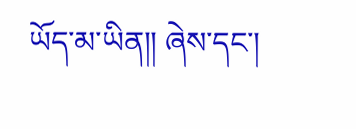ཡོད་མ་ཡིན།། ཞེས་དང་།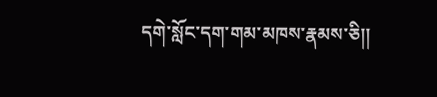དགེ་སློང་དག་གམ་མཁས་རྣམས་ཅི།།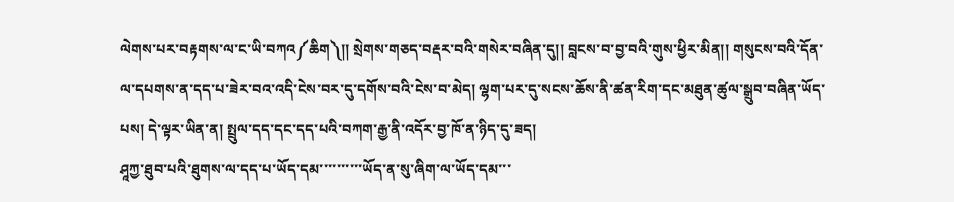ལེགས་པར་བརྟགས་ལ་ང་ཡི་བཀའ༼ཆིག༽།། སྲེགས་གཅད་བརྡར་བའི་གསེར་བཞིན་དུ།། བླངས་བ་བྱ་བའི་གུས་ཕྱིར་མིན།། གསུངས་བའི་དོན་ལ་དཔགས་ན་དད་པ་ཟེར་བའ་འདི་ངེས་བར་དུ་དགོས་བའི་ངེས་བ་མེད། ལྷག་པར་དུ་སངས་ཆོས་ནི་ཚན་རིག་དང་མཐུན་ཚུལ་སྒྲུབ་བཞིན་ཡོད་པས། དེ་ལྟར་ཡིན་ན། སྤྲུལ་དད་དང་དད་པའི་བཀག་རྒྱ་ནི་འདོར་བྱ་ཁོ་ན་ཉིད་དུ་ཟད།
ཤཱཀྱ་ཐུབ་པའི་ཐུགས་ལ་དད་པ་ཡོད་དམ་་་་་་་་་་ཡོད་ན་སུ་ཞིག་ལ་ཡོད་དམ་་་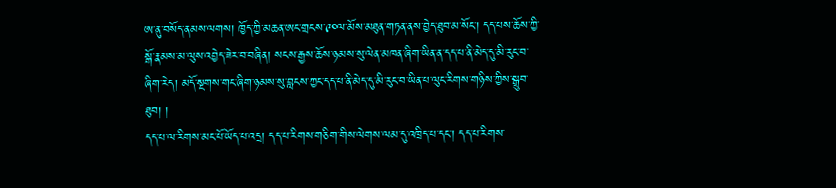ཨ་ནུ་བསོད་ནམས་ལགས། ཁྱོད་ཀྱི་མཆན་ཨང་གྲངས་༩༠ལ་མོས་མཐུན་གཏན་ནས་བྱེད་ཐུབ་མ་སོང་། དད་པས་ཆོས་ཀྱི་སྒོ་རྣམས་མ་ལུས་འབྱེད་ཟེར་བ་བཞིན། སངས་རྒྱས་ཆོས་ཉམས་སུ་ལེན་མཁན་ཞིག་ཡིན་ན་དད་པ་ནི་མེད་དུ་མི་རུང་བ་ཞིག་རེད། མདོ་སྔགས་གང་ཞིག་ཉམས་སུ་བླངས་ཀྱང་དད་པ་ནི་མེད་དུ་མི་རུང་བ་ཡིན་པ་ལུང་རིགས་གཉིས་ཀྱིས་སྒྲུབ་ཐུབ། །
དད་པ་ལ་རིགས་མང་པོ་ཡོད་པ་འདྲ། དད་པ་རིགས་གཅིག་གིས་ལེགས་ལམ་དུ་འཁྲིད་པ་དང་། དད་པ་རིགས་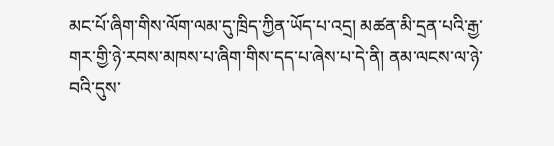མང་པོ་ཞིག་གིས་ལོག་ལམ་དུ་ཁྲིད་ཀྱིན་ཡོད་པ་འདྲ། མཚན་མི་དྲན་པའི་རྒྱ་གར་གྱི་ཉེ་རབས་མཁས་པ་ཞིག་གིས་དད་པ་ཞེས་པ་དེ་ནི། ནམ་ལངས་ལ་ཉེ་བའི་དུས་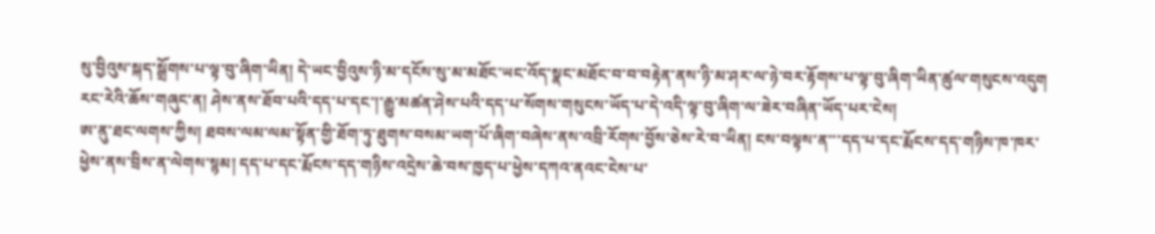སུ་བྱིའུས་སྐད་སྒྲོགས་པ་ལྟ་བུ་ཞིག་ཡིན། དེ་ཡང་བྱིའུས་ཉི་མ་དངོས་སུ་མ་མཐོང་ཡང་འོད་སྣང་མཐོང་བ་བ་བརྟེན་ནས་ཉི་མ་ཤར་ལ་ཉེ་བར་རྟོགས་པ་ལྟ་བུ་ཞིག་ཡིན་ཚུལ་གསུངས་འདུག རང་རེའི་ཆོས་གཞུང་ན། ཤེས་ནས་ཐོབ་པའི་དད་པ་དང་།་རྒྱུ་མཚན་ཤེས་པའི་དད་པ་སོགས་གསུངས་ཡོད་པ་དེ་འདི་ལྟ་བུ་ཞིག་ལ་ཟེར་བཞིན་ཡོད་པར་ངེས།
ཨ་ནུ་ཐང་ལགས་ཀྱིས། ཐབས་ལམ་ལམ་སྟོན་གྱི་ཐོག་ཏུ་ཐུགས་བསམ་ཡག་པོ་ཞིག་བཞེས་ནས་འབྲི་རོགས་བྱོས་ཅེས་རེ་བ་ཡིན། ངས་བལྟས་ན་་་དད་པ་དང་རྨོངས་དད་གཉིས་ཁ་ཁར་ཕྱེས་ནས་བྲིས་ན་ལེགས་སྙམ། དད་པ་དང་རྨོངས་དད་གཉིས་འདྲེས་ཆེ་བས་ཁྱད་པ་ཕྱེས་དཀའ་ནའང་ངེས་པ་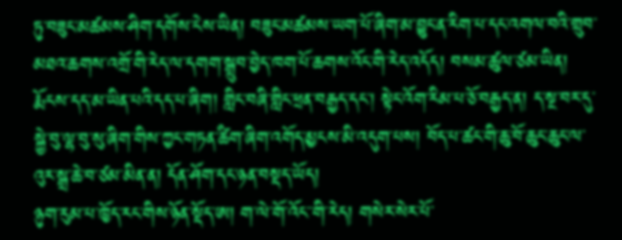ཏུ་བཟུང་མཚམས་ཤིག་དགོས་ངེས་ཡིན། བཟུང་མཚམས་ཡག་པོ་ཞིག་མ་བྱུང་ན་རིག་པ་དང་འགལ་བའི་གྲུབ་མཐའ་ཆགས་འགྲོ་གི་རེད་ལ་དགག་སྒྲུབ་བྱེད་ཁག་པོ་ཆགས་འོང་གི་རེད་འདོད། བསམ་ཚུལ་ཙམ་ཡིན།
རྨོངས་དད་མ་ཡིན་པའི་དད་པ་ཞིག། གླིང་བཞི་གླིང་ཕྲན་བརྒྱད་དང་། སྟེང་འོག་རིམ་པ་ཅོ་བརྒྱད་ན། ད་སྔ་བར་དུ་སྐྱེ་བུ་ལྷ་བུ་སུ་ཞིག་གིས་ཀྱང་གཏན་ཚིག་ཞིག་འགོད་མྱངས་མི་འདུག་པས། བོད་པ་ཚང་གི་ཆུ་བོ་ཆུང་ཆུང་ལ་འུར་སྒྲ་ཆེ་བ་ཙམ་མིན་ན། དོན་ཤོག་དང་ཉན་བསྡད་ཡོད།
ཉུག་རུམ་པ་ཁྱོད་རང་གིས་ཉོན་སྡོད་ཨ། ག་ལེ་གོ་འོང་་གི་རེད། གསེར་སེར་པོ་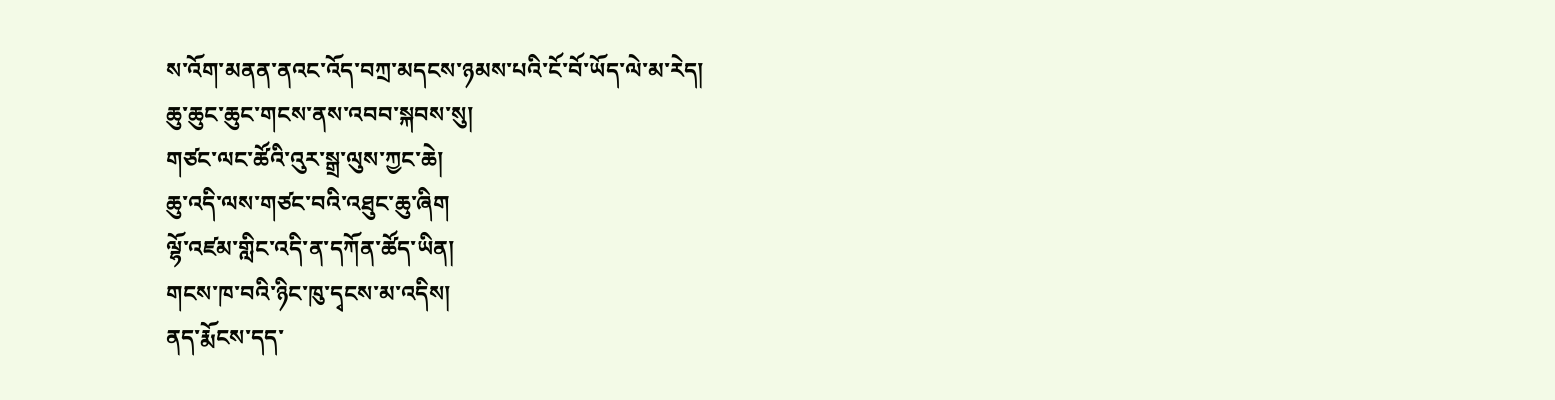ས་འོག་མནན་ནའང་འོད་བཀྲ་མདངས་ཉམས་པའི་ངོ་བོ་ཡོད་ལེ་མ་རེད།
ཆུ་ཆུང་ཆུང་གངས་ནས་འབབ་སྐབས་སུ།
གཙང་ལང་ཚོའི་འུར་སྒྲ་ལུས་ཀྱང་ཆེ།
ཆུ་འདི་ལས་གཙང་བའི་འཐུང་ཆུ་ཞིག
ལྷོ་འཛམ་གླིང་འདི་ན་དཀོན་ཚོད་ཡིན།
གངས་ཁ་བའི་ཉིང་ཁུ་དྭངས་མ་འདིས།
ནད་རྨོངས་དད་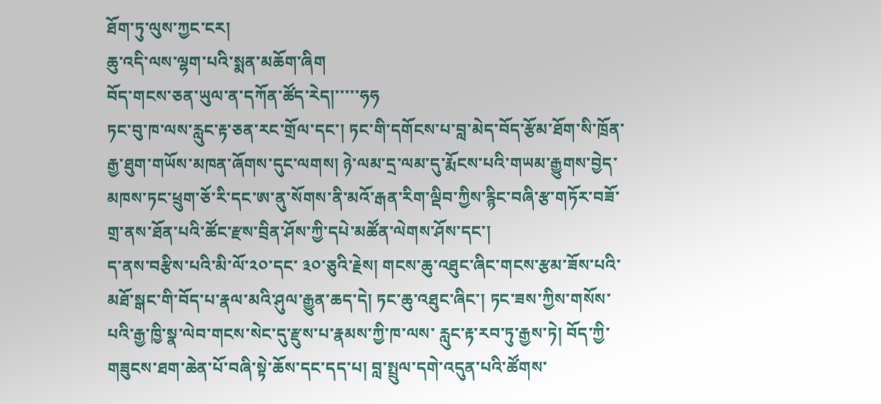ཐོག་ཏུ་ལུས་ཀྱང་ངར།
ཆུ་འདི་ལས་ལྷག་པའི་སྨན་མཆོག་ཞིག
བོད་གངས་ཅན་ཡུལ་ན་དཀོན་ཚོད་རེད།་་་་་ཧཧ
ཏང་བུ་ཁ་ལས་རླུང་རྟ་ཅན་རང་གྲོལ་དང་། ཏང་གི་དགོངས་པ་བླ་མེད་བོད་རྩོམ་ཐོག་སི་ཁྲོན་རྒྱ་ཐུག་གཡོས་མཁན་ཞོགས་དུང་ལགས། ཉེ་ལམ་དྲ་ལམ་དུ་རྨོངས་པའི་གཡམ་རྒྱུགས་བྱེད་མཁས་ཏང་ཕྲུག་ཅོ་རི་དང་ཨ་ནུ་སོགས་ནི་མའོ་རྒན་རིག་ལྡིབ་ཀྱིས་རྙིང་བཞི་རྩ་གཏོར་བཟོ་གྲ་ནས་ཐོན་པའི་ཚོང་རྫས་བྲིན་ཤོས་ཀྱི་དཔེ་མཚོན་ལེགས་ཤོས་དང་།
ད་ནས་བརྩིས་པའི་མི་ལོ་༢༠་དང་ ༣༠་ཅུའི་རྗེས། གངས་ཆུ་འཐུང་ཞིང་གངས་རྩམ་ཟོས་པའི་མཐོ་སྒང་གི་བོད་པ་རྣལ་མའི་ཤུལ་རྒྱུན་ཆད་དེ། ཏང་ཆུ་འཐུང་ཞིང་། ཏང་ཟས་ཀྱིས་གསོས་པའི་རྒྱ་ཁྱི་སྣ་ལེབ་གངས་སེང་དུ་རྫུས་པ་རྣམས་ཀྱི་ཁ་ལས་ རླུང་རྟ་རབ་ཏུ་རྒྱས་ཏེ། བོད་ཀྱི་གཟུངས་ཐག་ཆེན་པོ་བཞི་སྟེ་ཆོས་དང་དད་པ། བླ་སྤྲུལ་དགེ་འདུན་པའི་ཚོགས་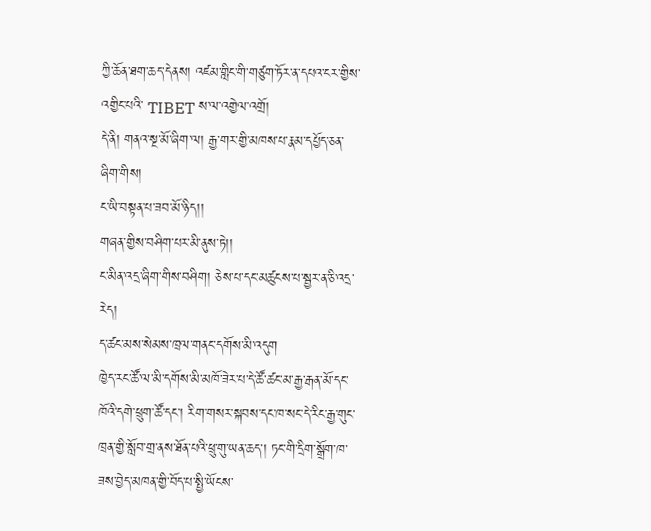ཀྱི་ཆོན་ཐག་ཆད་དེནས། འཛམ་གླིང་གི་གཙུག་ཏོར་ན་དཔའ་ངར་གྱིས་འགྱིང་པའི་ TIBET ས་ལ་འགྱེལ་འགྲོ།
དེ་ནི། གནའ་སྔ་མོ་ཞིག་ལ། རྒྱ་གར་གྱི་མཁས་པ་རྣམ་དཔྱོད་ཅན་ཞིག་གིས།
ང་ཡི་བསྟན་པ་ཟབ་མོ་ཉིད།།
གཞན་གྱིས་བཤིག་པར་མི་ནུས་ཏེ།།
ང་མིན་འདྲ་ཞིག་གིས་བཤིག། ཅེས་པ་དང་མཚུངས་པ་སྦྱར་ན་ཅི་འདྲ་རེད།
ད་ཚང་མས་སེམས་ཁྲལ་གནང་དགོས་མི་འདུག
ཁྱེད་རང་ཚོ་ལ་མི་དགོས་མི་མཁོ་ཟེར་པ་དེ་ཚོ་ཚང་མ་རྒྱ་རྒན་མོ་དང་ཁོའི་དགེ་ཕྲུག་ཚོ་དང་། རིག་གསར་སྐབས་དང་ཁ་སང་དེ་རིང་རྒྱ་གུང་ཁྲན་གྱི་སློབ་གྲ་ནས་ཐོན་པའི་ཕྲུ་གུ་ཡན་ཆད་། ཏང་གི་དྲིག་སྒྲོག་ཁ་ཟས་བྱེད་མཁན་གྱི་བོད་པ་སྤྱི་ཡོངས་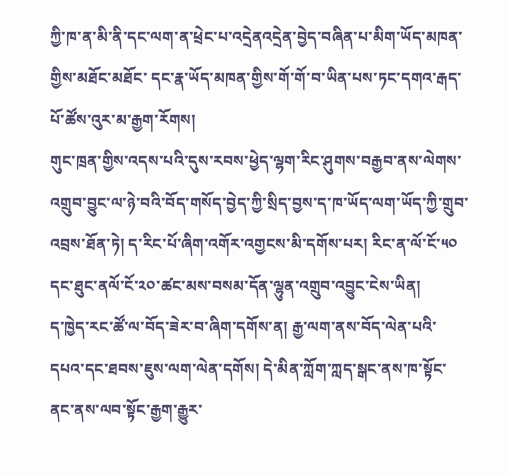ཀྱི་ཁ་ན་མི་ནི་དང་ལག་ན་ཕྲེང་པ་འདྲེནའདྲེན་བྱེད་བཞིན་པ་མིག་ཡོད་མཁན་གྱིས་མཐོང་མཐོང་ དང་རྣ་ཡོད་མཁན་གྱིས་གོ་གོ་བ་ཡིན་པས་ཏང་དགའ་རྒད་པོ་ཚོས་འུར་མ་རྒྱག་རོགས།
གུང་ཁྲན་གྱིས་འདས་པའི་དུས་རབས་ཕྱེད་ལྷག་རིང་ཤུགས་བརྒྱབ་ནས་ལེགས་འགྲུབ་བྱུང་ལ་ཉེ་བའི་བོད་གསོད་བྱེད་ཀྱི་སྲིད་བྱས་ད་ཁ་ཡོད་ལག་ཡོད་ཀྱི་གྲུབ་འབྲས་ཐོན་ཏེ། ད་རིང་པོ་ཞིག་འགོར་འགྱངས་མི་དགོས་པར། རིང་ན་ལོ་ངོ་༥༠ དང་ཐུང་ནལོ་ངོ་༢༠་ཚང་མས་བསམ་དོན་ལྷུན་འགྲུབ་འབྱུང་ངེས་ཡིན།
ད་ཁྱེད་རང་ཚོ་ལ་བོད་ཟེར་བ་ཞིག་དགོས་ན། རྒྱ་ལག་ནས་བོད་ལེན་པའི་དཔའ་དང་ཐབས་ཇུས་ལག་ལེན་དགོས། དེ་མིན་ཀློག་ཀླད་སྒང་ནས་ཁ་སྟོང་ནང་ནས་ལབ་སྟོང་རྒྱག་རྒྱུར་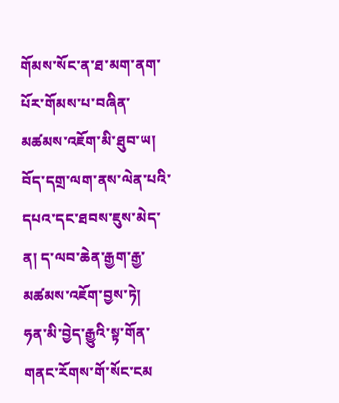གོམས་སོང་ན་ཐ་མག་ནག་པོར་གོམས་པ་བཞིན་མཚམས་འཇོག་མི་ཐུབ་ཡ།
བོད་དགྲ་ལག་ནས་ལེན་པའི་དཔའ་དང་ཐབས་ཇུས་མེད་ན། ད་ལབ་ཆེན་རྒྱག་རྒྱ་མཚམས་འཇོག་བྱས་ཏེ།
ཧན་མི་བྱེད་རྒྱུའི་སྟ་གོན་གནང་རོགས་གོ་སོང་ངམ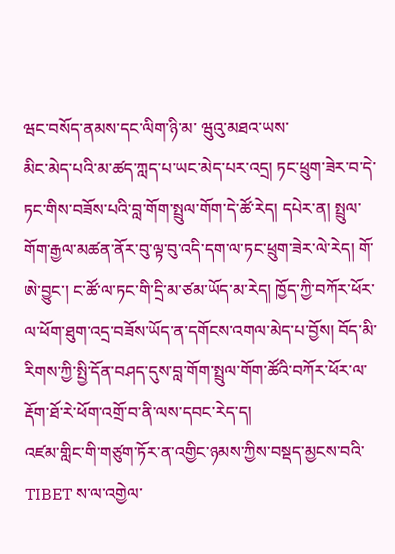ཝང་བསོད་ནམས་དང་ལིག་ཉི་མ་ ཝུའུ་མཐའ་ཡས་
མིང་མེད་པའི་མ་ཚད་ཀླད་པ་ཡང་མེད་པར་འདྲ། ཏང་ཕྲུག་ཟེར་བ་དེ་ཏང་གིས་བཟོས་པའི་བླ་གོག་སྤྲུལ་གོག་དེ་ཚོ་རེད། དཔེར་ན། སྤྲུལ་གོག་རྒྱལ་མཚན་ནོར་བུ་ལྟ་བུ་འདི་དག་ལ་ཏང་ཕྲུག་ཟེར་ལེ་རེད། གོ་ཨེ་བྱུང་། ང་ཚོ་ལ་ཏང་གི་དྲི་མ་ཙམ་ཡོད་མ་རེད། ཁྱོད་ཀྱི་བཀོར་ཕོར་ལ་ཕོག་ཐུག་འདྲ་བཟོས་ཡོད་ན་དགོངས་འགལ་མེད་པ་བྱོས། བོད་མི་རིགས་ཀྱི་སྤྱི་དོན་བཤད་དུས་བླ་གོག་སྤྲུལ་གོག་ཚོའི་བཀོར་ཕོར་ལ་རྡོག་ཐོ་རེ་ཕོག་འགྲོ་བ་ནི་ལས་དབང་རེད་ད།
འཛམ་གླིང་གི་གཙུག་ཏོར་ན་འགྱིང་ཉམས་ཀྱིས་བསྡད་མྱངས་བའི་TIBET ས་ལ་འགྱེལ་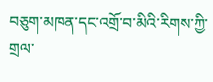བཅུག་མཁན་དང་འགྲོ་བ་མིའི་རིགས་ཀྱི་གྲལ་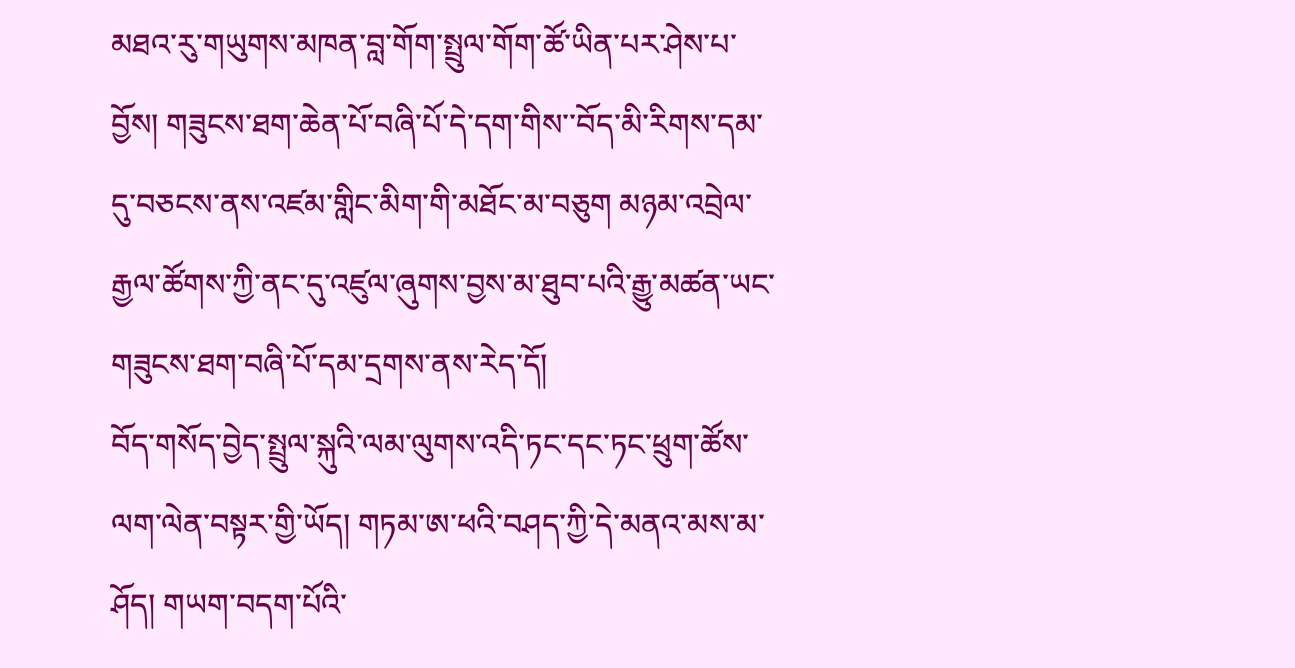མཐའ་རུ་གཡུགས་མཁན་བླ་གོག་སྤྲུལ་གོག་ཚོ་ཡིན་པར་ཤེས་པ་བྱོས། གཟུངས་ཐག་ཆེན་པོ་བཞི་པོ་དེ་དག་གིས་་བོད་མི་རིགས་དམ་དུ་བཅངས་ནས་འཛམ་གླིང་མིག་གི་མཐོང་མ་བཅུག མཉམ་འབྲེལ་རྒྱལ་ཚོགས་ཀྱི་ནང་དུ་འཛུལ་ཞུགས་བྱས་མ་ཐུབ་པའི་རྒྱུ་མཚན་ཡང་གཟུངས་ཐག་བཞི་པོ་དམ་དྲགས་ནས་རེད་དོ།
བོད་གསོད་བྱེད་སྤྲུལ་སྐུའི་ལམ་ལུགས་འདི་ཏང་དང་ཏང་ཕྲུག་ཚོས་ལག་ལེན་བསྟར་གྱི་ཡོད། གཏམ་ཨ་ཕའི་བཤད་ཀྱི་དེ་མནའ་མས་མ་ཤོད། གཡག་བདག་པོའི་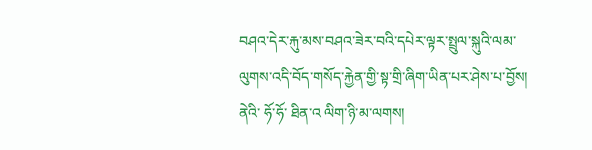བཤའ་དེར་རྐུ་མས་བཤའ་ཟེར་བའི་དཔེར་ལྟར་སྤྲུལ་སྐུའི་ལམ་ལུགས་འདི་བོད་གསོད་རྐྱེན་གྱི་སྟ་གྲི་ཞིག་ཡིན་པར་ཤེས་པ་བྱོས།
ནེའི་ ཧོ་ཧོ་ ཐིན་འ ལིག་ཉི་མ་ལགས།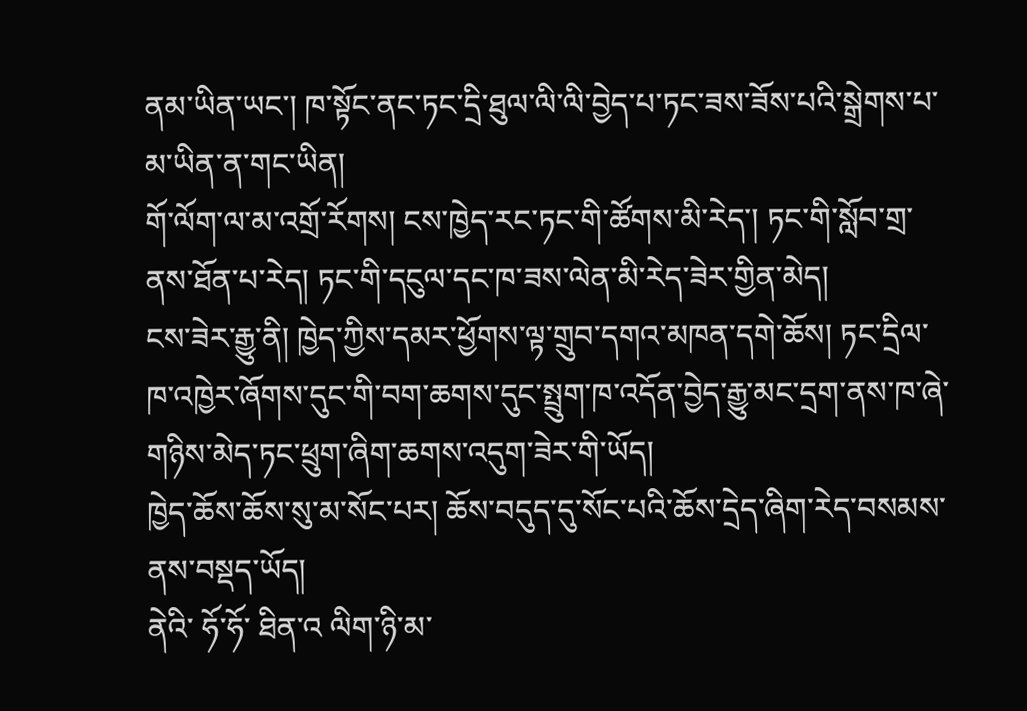ནམ་ཡིན་ཡང་། ཁ་སྟོང་ནང་ཏང་དྲི་ཐུལ་ལི་ལི་བྱེད་པ་ཏང་ཟས་ཟོས་པའི་སྒྲེགས་པ་མ་ཡིན་ན་གང་ཡིན།
གོ་ལོག་ལ་མ་འགྲོ་རོགས། ངས་ཁྱེད་རང་ཏང་གི་ཚོགས་མི་རེད་། ཏང་གི་སློབ་གྲ་ནས་ཐོན་པ་རེད། ཏང་གི་དངུལ་དང་ཁ་ཟས་ལེན་མི་རེད་ཟེར་གྱིན་མེད།
ངས་ཟེར་རྒྱུ་ནི། ཁྱེད་ཀྱིས་དམར་ཕྱོགས་ལྟ་གྲུབ་དགའ་མཁན་དགེ་ཆོས། ཏང་དྲིལ་ཁ་འཁྱེར་ཞོགས་དུང་གི་བག་ཆགས་དུང་སྤྲུག་ཁ་འདོན་བྱེད་རྒྱུ་མང་དྲག་ནས་ཁ་ཞེ་གཉིས་མེད་ཏང་ཕྲུག་ཞིག་ཆགས་འདུག་ཟེར་གི་ཡོད།
ཁྱེད་ཆོས་ཆོས་སུ་མ་སོང་པར། ཆོས་བདུད་དུ་སོང་པའི་ཆོས་དྲེད་ཞིག་རེད་བསམས་ནས་བསྡད་ཡོད།
ནེའི་ ཧོ་ཧོ་ ཐིན་འ ལིག་ཉི་མ་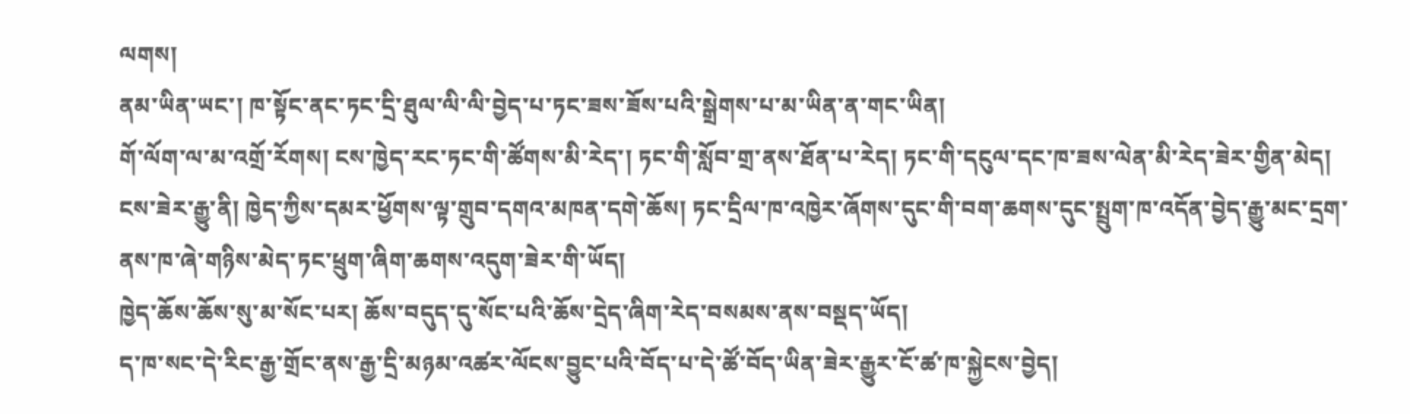ལགས།
ནམ་ཡིན་ཡང་། ཁ་སྟོང་ནང་ཏང་དྲི་ཐུལ་ལི་ལི་བྱེད་པ་ཏང་ཟས་ཟོས་པའི་སྒྲེགས་པ་མ་ཡིན་ན་གང་ཡིན།
གོ་ལོག་ལ་མ་འགྲོ་རོགས། ངས་ཁྱེད་རང་ཏང་གི་ཚོགས་མི་རེད་། ཏང་གི་སློབ་གྲ་ནས་ཐོན་པ་རེད། ཏང་གི་དངུལ་དང་ཁ་ཟས་ལེན་མི་རེད་ཟེར་གྱིན་མེད།
ངས་ཟེར་རྒྱུ་ནི། ཁྱེད་ཀྱིས་དམར་ཕྱོགས་ལྟ་གྲུབ་དགའ་མཁན་དགེ་ཆོས། ཏང་དྲིལ་ཁ་འཁྱེར་ཞོགས་དུང་གི་བག་ཆགས་དུང་སྤྲུག་ཁ་འདོན་བྱེད་རྒྱུ་མང་དྲག་ནས་ཁ་ཞེ་གཉིས་མེད་ཏང་ཕྲུག་ཞིག་ཆགས་འདུག་ཟེར་གི་ཡོད།
ཁྱེད་ཆོས་ཆོས་སུ་མ་སོང་པར། ཆོས་བདུད་དུ་སོང་པའི་ཆོས་དྲེད་ཞིག་རེད་བསམས་ནས་བསྡད་ཡོད།
ད་ཁ་སང་དེ་རིང་རྒྱ་གྲོང་ནས་རྒྱ་དྲི་མཉམ་འཚར་ལོངས་བྱུང་པའི་བོད་པ་དེ་ཚོ་བོད་ཡིན་ཟེར་རྒྱུར་ངོ་ཚ་ཁ་སྐྱེངས་བྱེད།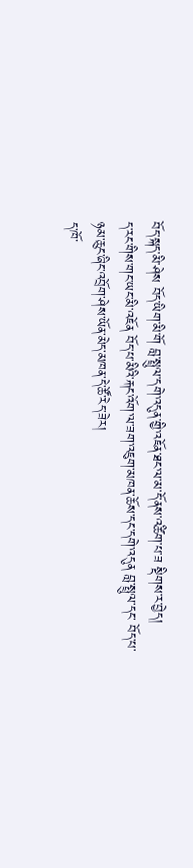བོད་སྐད་མི་ཤེས བོད་ཡིག་མི་གོ བླ་སྤྲུལ་དགེ་འདུན་གྱི་འཇོན་ཐང་ལ་མ་དོ་ནས་འཚིག་པ་ཟ སྡིགས་ར་བྱེད།
ད་རང་གིས་གང་ཡང་མི་འཇོན བོད་པ་མིའི་རྐང་འོག་ལ་ཟག་འཇུག་མཁན་ཆོས་དང་དགེ་འདུན བླ་སྤྲུལ་དང་ བོད་པ་ཉམ་ཆུང་ཞིང་འབྲོག་ཤེས་ཡོན་མེད་མཁན་དེ་ཚོ་རེད་ཟེར།
ད་ཁོ་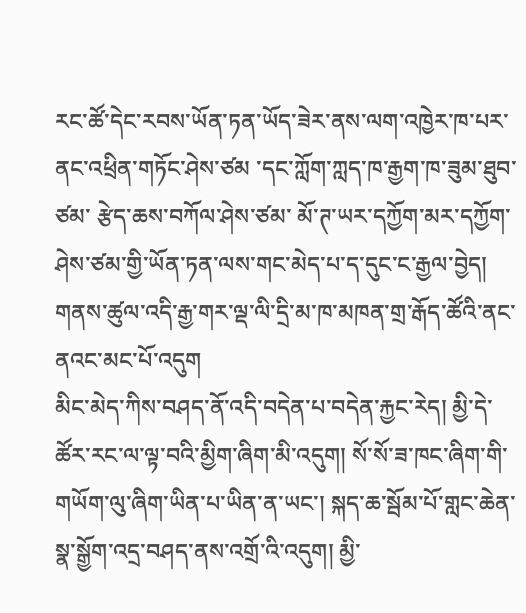རང་ཚོ་དེང་རབས་ཡོན་ཏན་ཡོད་ཟེར་ནས་ལག་འཁྱེར་ཁ་པར་ནང་འཕྲིན་གཏོང་ཤེས་ཙམ ་དང་ཀློག་ཀླད་ཁ་རྒྱག་ཁ་ཟུམ་ཐུབ་ཙམ་ རྩེད་ཆས་བཀོལ་ཤེས་ཙམ་ མོ་ཊ་ཡར་དཀྱོག་མར་དཀྱོག་ཤེས་ཙམ་གྱི་ཡོན་ཏན་ལས་གང་མེད་པ་ད་དུང་ང་རྒྱལ་བྱེད། གནས་ཚུལ་འདི་རྒྱ་གར་ལྡ་ལི་དྲི་མ་ཁ་མཁན་གྲ་རྒོད་ཚོའི་ནང་ནའང་མང་པོ་འདུག
མིང་མེད་ཀིས་བཤད་ནོ་འདི་བདེན་པ་བདེན་རྐྱང་རེད། མྱི་དེ་ཚོར་རང་ལ་ལྟ་བའི་མྱིག་ཞིག་མི་འདུག། སོ་སོ་ཟ་ཁང་ཞིག་གི་གཡོག་ལུ་ཞིག་ཡིན་པ་ཡིན་ན་ཡང་། སྐད་ཆ་སྦོམ་པོ་གླང་ཆེན་སྣ་སྒྱོག་འདྲ་བཤད་ནས་འགྲོ་འི་འདུག། མྱི་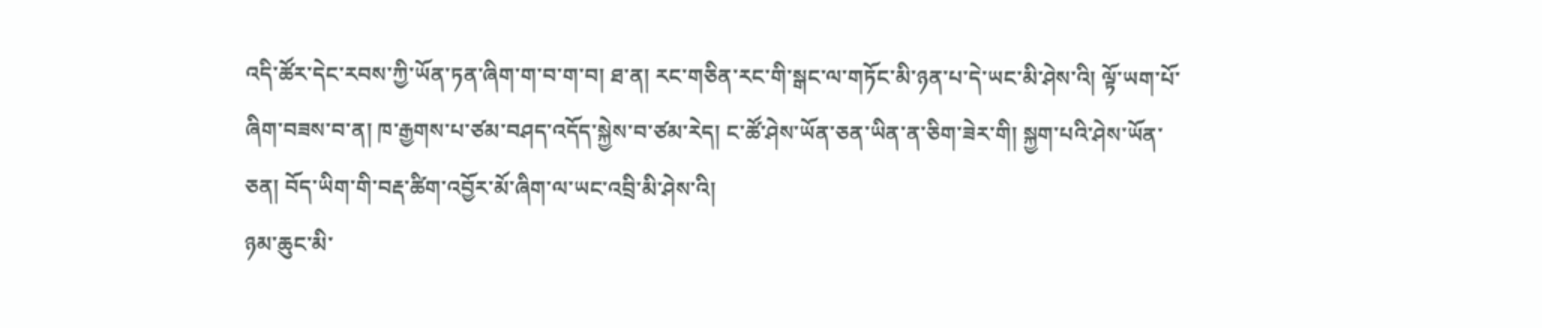འདི་ཚོར་དེང་རབས་ཀྱི་ཡོན་ཏན་ཞིག་ག་བ་ག་བ། ཐ་ན། རང་གཅིན་རང་གི་སྒང་ལ་གཏོང་མི་ཉན་པ་དེ་ཡང་མི་ཤེས་འི། ལྟོ་ཡག་པོ་ཞིག་བཟས་བ་ན། ཁ་རྒྱགས་པ་ཙམ་བཤད་འདོད་སྐྱེས་བ་ཙམ་རེད། ང་ཚོ་ཤེས་ཡོན་ཅན་ཡིན་ན་ཅིག་ཟེར་གི། སྐྱག་པའི་ཤེས་ཡོན་ཅན། བོད་ཡིག་གི་བརྡ་ཚིག་འབྱོར་མོ་ཞིག་ལ་ཡང་འབྲི་མི་ཤེས་འི།
ཉམ་ཆུང་མི་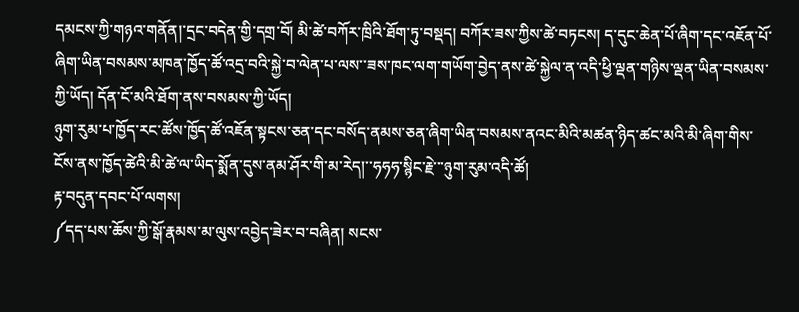དམངས་ཀྱི་གཉའ་གནོན།་དྲང་བདེན་གྱི་དགྲ་བོ། མི་ཚེ་བཀོར་ཁྲིའི་ཐོག་ཏུ་བསྡད། བཀོར་ཟས་ཀྱིས་ཚེ་བཏངས། ད་དུང་ཆེན་པོ་ཞིག་དང་འཇོན་པོ་ཞིག་ཡིན་བསམས་མཁན་ཁྱོད་ཚོ་འདྲ་བའི་སྐྱེ་བ་ལེན་པ་ལས་་ཟས་ཁང་ལག་གཡོག་བྱེད་ནས་ཚེ་སྐྱེལ་ན་འདི་ཕྱི་ལྡན་གཉིས་ལྡན་ཡིན་བསམས་ཀྱི་ཡོད། དོན་ངོ་མའི་ཐོག་ནས་བསམས་ཀྱི་ཡོད།
ཉུག་རུམ་པ་ཁྱོད་རང་ཚོས་ཁྱོད་ཚོ་འཇོན་སྟངས་ཅན་དང་བསོད་ནམས་ཅན་ཞིག་ཡིན་བསམས་ནའང་མིའི་མཚན་ཉིད་ཚང་མའི་མི་ཞིག་གིས་ངོས་ནས་ཁྱོད་ཚེའི་མི་ཚེ་ལ་ཡིད་སྨོན་དུས་ནམ་ཤོར་གི་མ་རེད།་་ཧཧཧ་སྙིང་རྗེ་་་ཉུག་རུམ་འདི་ཚོ།
རྟ་བདུན་དབང་པོ་ལགས།
༼དད་པས་ཆོས་ཀྱི་སྒོ་རྣམས་མ་ལུས་འབྱེད་ཟེར་བ་བཞིན། སངས་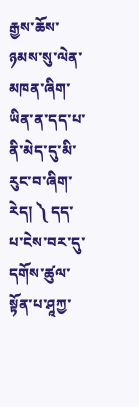རྒྱས་ཆོས་ཉམས་སུ་ལེན་མཁན་ཞིག་ཡིན་ན་དད་པ་ནི་མེད་དུ་མི་རུང་བ་ཞིག་རེད། ༽ དད་པ་ངེས་བར་དུ་དགོས་ཚུལ་སྟོན་པ་ཤཱཀྱ་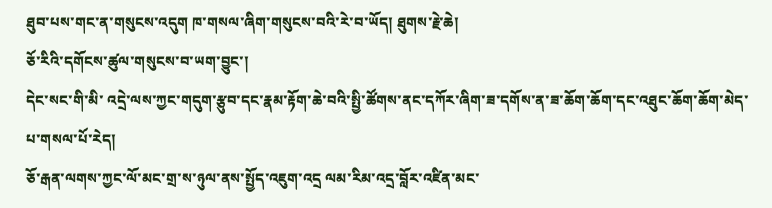ཐུབ་པས་གང་ན་གསུངས་འདུག ཁ་གསལ་ཞིག་གསུངས་བའི་རེ་བ་ཡོད། ཐུགས་རྗེ་ཆེ།
ཅོ་རིའི་དགོངས་ཚུལ་གསུངས་བ་ཡག་བྱུང་།
དེང་སང་གི་མི་ འདྲེ་ལས་ཀྱང་གདུག་རྩུབ་དང་རྣམ་རྟོག་ཆེ་བའི་སྤྱི་ཚོགས་ནང་དཀོར་ཞིག་ཟ་དགོས་ན་ཟ་ཆོག་ཆོག་དང་འཐུང་ཆོག་ཆོག་མེད་པ་གསལ་པོ་རེད།
ཅོ་རྒན་ལགས་ཀྱང་ལོ་མང་གྲ་ས་ཉུལ་ནས་སྤྱོད་འཇུག་འདྲ ལམ་རིམ་འདྲ་བློར་འཛིན་མང་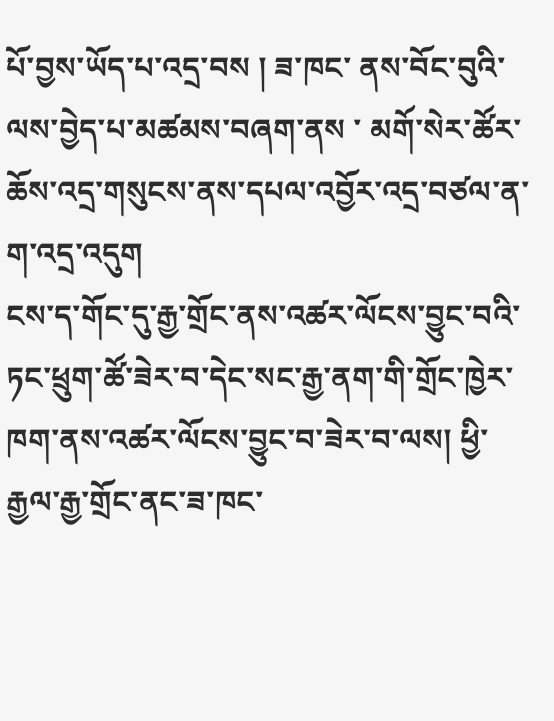པོ་བྱས་ཡོད་པ་འདྲ་བས ། ཟ་ཁང་ ནས་བོང་བུའི་ལས་བྱེད་པ་མཚམས་བཞག་ནས ་ མགོ་སེར་ཚོར་ཆོས་འདྲ་གསུངས་ནས་དཔལ་འབྱོར་འདྲ་བཙལ་ན་ག་འདྲ་འདུག
ངས་ད་གོང་དུ་རྒྱ་གྲོང་ནས་འཚར་ལོངས་བྱུང་བའི་ཏང་ཕྲུག་ཚོ་ཟེར་བ་དེང་སང་རྒྱ་ནག་གི་གྲོང་ཁྱེར་ཁག་ནས་འཚར་ལོངས་བྱུང་བ་ཟེར་བ་ལས། ཕྱི་རྒྱལ་རྒྱ་གྲོང་ནང་ཟ་ཁང་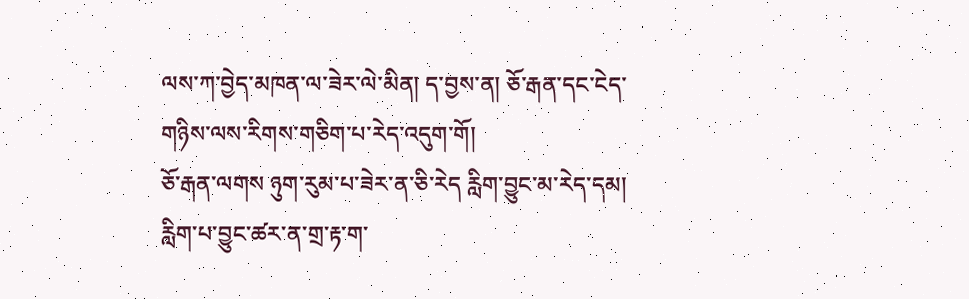ལས་ཀ་བྱེད་མཁན་ལ་ཟེར་ལེ་མིན། ད་བྱས་ན། ཅོ་རྒན་དང་ངེད་གཉིས་ལས་རིགས་གཅིག་པ་རེད་འདུག་གོ།
ཅོ་རྒན་ལགས ཉུག་རུམ་པ་ཟེར་ན་ཅི་རེད རླིག་བྱུང་མ་རེད་དམ།
རླིག་པ་བྱུང་ཚར་ན་གྲ་རྟ་ག་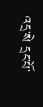འདྲ་སེ དྲང་པོ་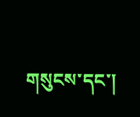གསུངས་དང་།